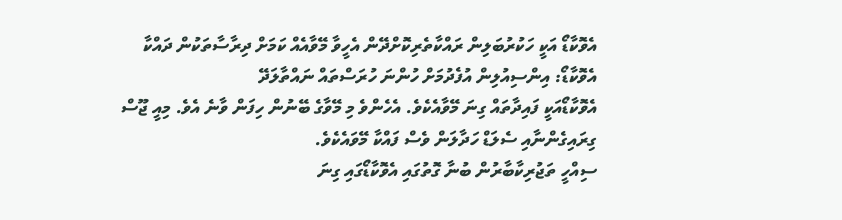އެވޮކާޑޯ އަކީ ހަކުރުބަލިން ރައްކާތެރިކޮށްދޭން އެހީވާ މޭވާއެއް ކަމަށް ދިރާސާތަކުން ދައްކާ
އެވޮކާޑޯ: އިންސިއުލިން އުފެދުމަށް ހުންނަ ހުރަސްތައް ނައްތާލަދޭ
އެވޮކާޑޯއަކީ ފައިދާތައް ގިނަ މޭވާއެކެވެ. އެހެންވެ މި މޭވާގެ ބޭނުން ހިފަން ވާނެ އެވެ. މިއީ ޖޫސް ގިރައިގެންނާއި ސެލަޑް ހަދާލަން ވެސް ފައްކާ މޭވައެކެވެ.
ސިއްހީ ތަޖުރިކާބާރުން ބުނާ ގޮތުގައި އެވޮކާޑޯގައި ގިނަ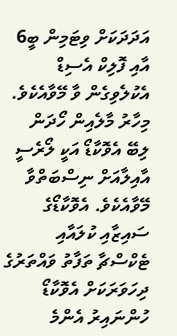އަދަދަކަށް ވިޓަމިން ބީ6 އާއި ފޮލިކް އެސިޑް އެކުލެވިގެން ވާ މޭވާއެކެވެ.
މިހާރު މާލެއިން ހޯދަން ލިބޭ އެވޮކާޑޯ އަކީ ލޯރެސީ އާއިލާއަށް ނިސްބަތްވާ މޭވާއެކެވެ. އެވޮކާޑޯގެ ސައިޒާއި ކުލައާއި ޓެކްސްޗާ ތަފާތު ވައްތަރުގެ ދިހަވަރަކަށް އެވޮކާޑޯ ހުންނައިރު އެންމެ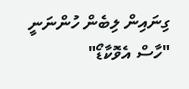ގިނައިން ލިބެން ހުންނަނީ "ހާސް އެވޮކާޑޯ"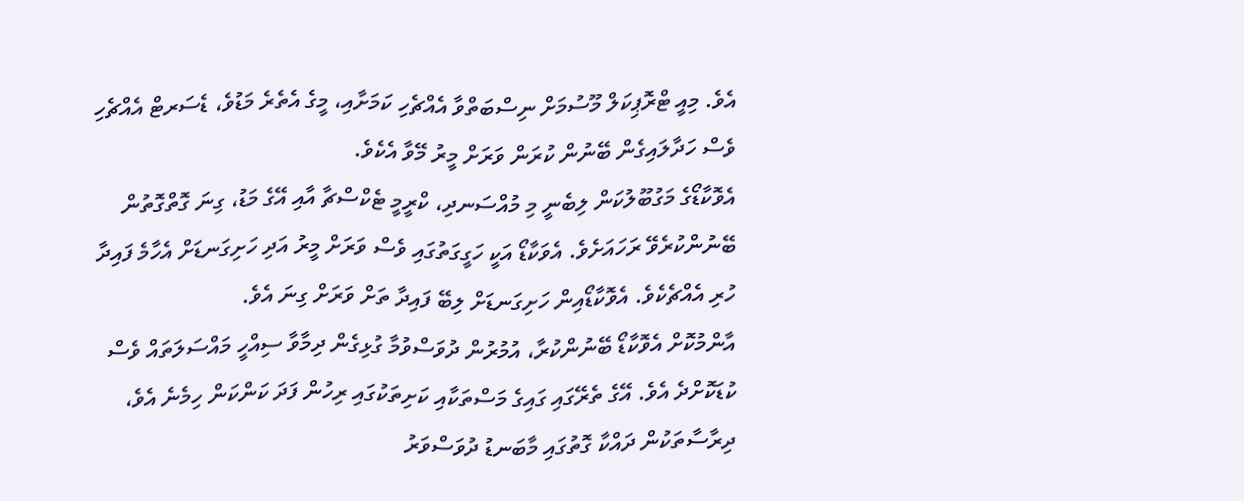އެވެ. މިއީ ޓްރޮޕިކަލް މޫސުމަށް ނިސްބަތްވާ އެއްޗެހި ކަމަށާއި، މީގެ އެތެރެ މަޑުވެ، ޑެސަރޓް އެއްޗެހި ވެސް ހަދާލައިގެން ބޭނުން ކުރަން ވަރަށް މީރު މޭވާ އެކެވެ.
އެވޮކާޑޯގެ މަގުބޫލުކަން ލިބެނީ މި މުއްސަނދި، ކްރީމީ ޓެކްސްޗާ އާއި އޭގެ މަޑު، ގިނަ ގޮތްގޮތުން ބޭނުންކުރެވޭ ރަހައަށެވެ. އެވަކާޑޯ އަކީ ހަގީގަތުގައި ވެސް ވަރަށް މީރު އަދި ހަށިގަނޑަށް އެހާމެ ފައިދާ ހުރި އެއްޗެކެވެ. އެވޮކާޑޯއިން ހަށިގަނޑަށް ލިބޭ ފައިދާ ތަށް ވަރަށް ގިނަ އެވެ.
އާންމުކޮށް އެވޮކާޑޯ ބޭނުންކުރާ، އުމުރުން ދުވަސްވުމާ ގުޅިގެން ދިމާވާ ސިއްހީ މައްސަލަތައް ވެސް ކުޑަކޮށްދެ އެވެ. އޭގެ ތެރޭގައި ގައިގެ މަސްތަކާއި ކަށިތަކުގައި ރިހުން ފަދަ ކަންކަން ހިމެނެ އެވެ،
ދިރާސާތަކުން ދައްކާ ގޮތުގައި މާބަނޑު ދުވަސްވަރު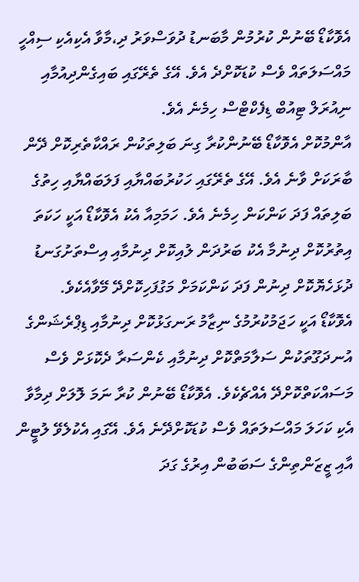އެވޮކާޑޯ ބޭނުން ކުރުމުން މާބަނޑު ދުވަސްވަރު ދި،މާވާ އެކިއެކި ސިއްހީ މައްސަލަތައް ވެސް ކުޑަކޮށްދެ އެވެ. އޭގެ ތެރޭގައި ބައިގެންދިއުމާއި ނިއުރަލް ޓިއުބް ޑިފެކްޓްސް ހިމެނެ އެވެ.
އާންމުކޮށް އެވޮކާޑޯ ބޭނުންކުރާ ގިނަ ބަލިތަކުން ރައްކާތެރިކޮށް ދޭން ބާރަކަށް ވާނެ އެވެ. އޭގެ ތެރޭގައި ހަކުރުބައްޔާއި ފަލަބައްޔާއި ހިތުގެ ބަލިތައް ފަދަ ކަންކަން ހިމެނެ އެވެ. ހަމަމިއާ އެކު އެވޮކާޑޯ އަކީ ހަކަތަ އިތުރުކޮށް ދިނުމާ އެކު ބަރުދަން ލުއިކޮށް ދިނުމާއި އިސްތަށުގަނޑު ދުޅަހެޔޮކޮށް ދިނުން ފަދަ ކަންކަމަށް މަގުފަހިކޮށްދޭ މޭވާއެކެވެ.
އެވޮކާޑޯ އަކީ ހަޖަމުކުރުމުގެ ނިޒާމު ރަނގަޅުކޮށް ދިނުމާއި ޑިޕްރެޝަންގެ އުނދަގޫތަކުން ސަލާމަތްކޮށް ދިނުމާއި ކެންސަރާ ދެކޮޅަށް ވެސް މަސައްކަތްކޮށްދޭ އެއްޗެކެވެ. އެވޮކާޑޯ ބޭނުން ކުރާ ނަމަ ލޮލަށް ދިމާވާ އެކި ކަހަލަ މައްސަލަތައް ވެސް ކުޑަކޮށްދޭނެ އެވެ. އޭގައި އެކުލެވޭ ލުޓީން އާއި ޒީޒަންތިންގެ ސަބަބުން އިރުގެ ގަދަ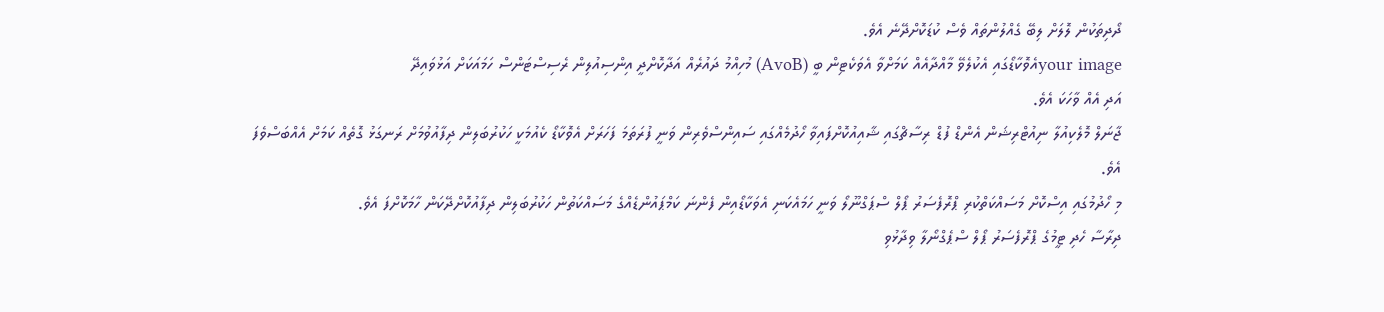ދޯދިތަކުން ލޮލަށް ލިބޭ ގެއްލުންތައް ވެސް ކުޑަކޮށްދޭނެ އެވެ.
your imageއެވޮކާޑޯގައި އެކުލެވޭ މާއްދާއެއް ކަމަށްވާ އެވަކެޓިން ބީ (AvoB) މުހިއްމު ދައުރެއް އަދާކޮށްދީ އިންސިއުލިން ރެސިސްޓަންސް ހަމައަކަށް އަޅުވައިދޭ
އަދި އެއް ވާހަކަ އެވެ.
ޖާނަލް މޮލެކިއުލާ ނިއުޓްރިޝަން އެންޑް ފުޑް ރިސާޗްގައި ޝާއިއުކޮށްފައިވާ ހޯދުމެއްގައި ސައިންސްވެރިން ވަނީ ފުރަތަމަ ފަހަރަށް އެވޮކާޑޯ ކެއުމަކީ ހަކުރުބަލިން ދިފާއުވުމަށް ރަނގަޅު ގޮތެއް ކަމަށް އެއްބަސްވެފަ އެވެ.
މި ހޯދުމުގައި އިސްކޮށް މަސައްކަތްކުރި ޕްރޮފެސަރު ޕޯލް ސްޕަގްނޫލޯ ވަނީ ހަމައެކަނި އެވަކާޑޯއިން ފެންނަ ކަމްޕައުންޑެއްގެ މަސައްކަތުން ހަކުރުބަލިން ދިފާއުކޮށްދޭކަން ހާމަކޮށްފަ އެވެ.
ދިރާސާ ހެދި ޓީމުގެ ޕްރޮފެސަރު ޕޯލް ސްޕެގްނޯލާ ވިދާޅުވި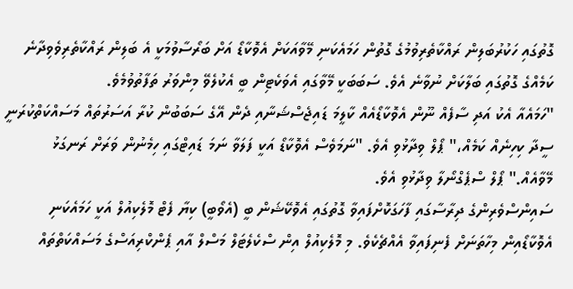ގޮތުގައި ހަކުރުބަލިން ރައްކާތެރިވުމުގެ ގޮތުން ހަމައެކަނި މޭވާއަކަށް އެވޮކާޑޯ އަށް ބަރޯސާވުމަކީ އެ ބަލިން ރައްކާތެރިވެވިދާނެ ކަމެއްގެ ގޮތުގައި ބަލާކަށް ނުވާނެ އެވެ. ސަބަބަކީ މޭވާގައި އެވަކެޓިން ބީ އެކުލެވޭ މިންވަރު ތަފާތުވުމެވެ.
"ހަމައެއާ އެކު އަދި ސާފެއް ނޫން އެވޮކާޑޯއެއް ކާލީމަ ޑައިޖެސްޝަނާއި ދެން އޭގެ ސަބަބުން ކުރާ އަސަރުތައް މަސައްކަތްކުރަނީ ސީދާ ކިހިނެއް ކަމެއް،" ޕޯލް ވިދާޅުވި އެވެ. "ނަމަވެސް އެވޮކާޑޯ އަކީ ފަލަވާ ނަމަ ޑައިޓްގައި ހިމެނުން ވަރަށް ރަނގަޅު މޭވާއެއް." ޕޯލް ސްޕެގްނޯލާ ވިދާޅުވި އެވެ.
ސައިންސްވެރިންގެ ދިރާސާގައި ފާހަގަކޮށްފައިވާ ގޮތުގައި އެވޮކޭޝަން ބީ (އެވޯބީ) ކިޔާ ފެޓް މޮލެކިއުލް އަކީ ހަމައެކަނި އެވޮކާޑޯއިން މިހާތަނަށް ފެނިފައިވާ އެއްޗެކެވެ. މި މޮލެކިއުލް އިން ސްކެލެޓަލް މަސްލް އާއި ޕެންކްރިއަސްގެ މަސައްކަތްތައް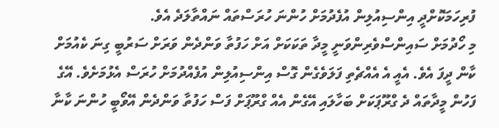ފުރިހަމަކޮށްދީ އިންސިއުލިން އުފެދުމަށް ހުންނަ ހުރަސްތައް ނައްތާލަދެ އެވެ.
މި ހޯދުމަށް ސައިންސްވެރިންވަނީ މީދާ ތަކަކަށް އަށް ހަފުތާ ވަންދެން ވަރަށް ސަރުބީ ގިނަ ކެއުމަށް ކާން ދީފަ އެވެ. އެއީ އެ އެއްޗެތި ފަލަވެގެން ގޮސް އިންސިއުލިން އުފެއްދުމަށް ހުރަސް އެޅުމަށެވެ. އޭގެ ފަހުން މީދާތައް ދެ ގްރޫޕަކަށް ބަހާލައި އޭގެން އެއް ގްރޫޕަށް ފަސް ހަފުތާ ވަންދެން އޭވޯބީ ހުންނަ ކާނާ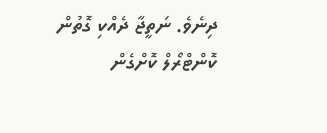ދިނެވެ. ނަތީޖާ ދެއްކި ގޮތުން ކޮންޓްރޯލް ކޮށްގެން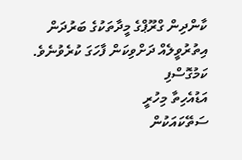ކާންދިން ގްރޫޕްގެ މީދާތަކުގެ ބަރުދަން އިތުރުވީލެއް ދަށްވިކަން ފާހަގަ ކުރެވުނެވެ.
ކަމުގޮސްފި
އަޑުއެހިތާ މިހުރީ
ސަތޭކައަކުން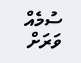ސުމެއް
ވަރަށް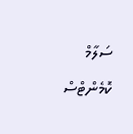ސަލާމް
ކޮމެންޓްސް